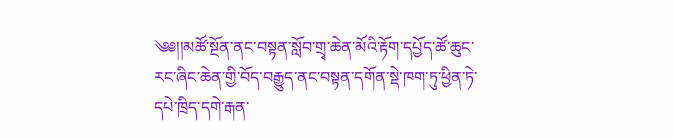༄༅།།མཚོ་སྔོན་ནང་བསྟན་སློབ་གྲྭ་ཆེན་མོའི་རྟོག་དཔྱོད་ཚོ་ཆུང་རང་ཞིང་ཆེན་གྱི་བོད་བརྒྱུད་ནང་བསྟན་དགོན་སྡེ་ཁག་ཏུ་ཕྱིན་ཏེ་དཔེ་ཁྲིད་དགེ་རྒན་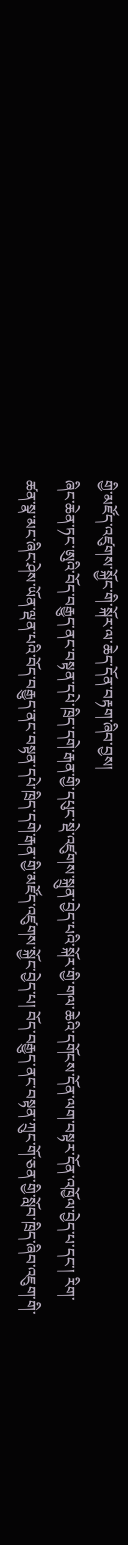གྱི་མཛོད་འཛུགས་སྐྱོང་གི་སྐོར་ལ་ཆེད་དོན་བརྟག་ཞིབ་བྱས།
ཞིང་ཆེན་ཏང་ཨུའི་བོད་བརྒྱུད་ནང་བསྟན་དཔེ་ཁྲིད་དགེ་རྒན་གྱི་དཔུང་སྡེ་འཛུགས་སྐྲུན་བྱེད་པའི་སྐོར་གྱི་གལ་ཆེའི་དགོངས་དོན་ལག་བསྟར་དོན་འཁྱོལ་བྱེད་པ་དང་། རིག་ཚན་སྣ་མང་ཞིང་ཤེས་ཡོན་ལྡན་པའི་བོད་བརྒྱུད་ནང་བསྟན་དཔེ་ཁྲིད་དགེ་རྒན་གྱི་མཛོད་འཛུགས་སྐྱོང་བྱེད་པ། བོད་བརྒྱུད་ནང་བསྟན་ཀྲུང་གོ་ཅན་གྱི་སློབ་ཁྲིད་ཞིབ་འཇུག་གི་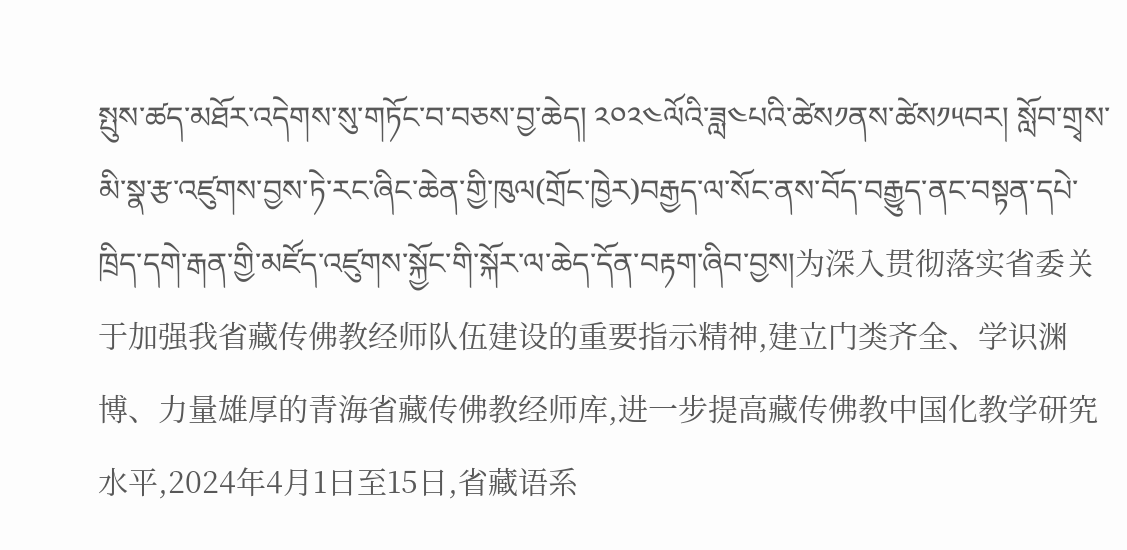སྤུས་ཚད་མཐོར་འདེགས་སུ་གཏོང་བ་བཅས་བྱ་ཆེད། ༢༠༢༤ལོའི་ཟླ༤པའི་ཚེས༡ནས་ཚེས༡༥བར། སློབ་གྲྭས་མི་སྣ་རྩ་འཛུགས་བྱས་ཏེ་རང་ཞིང་ཆེན་གྱི་ཁུལ(གྲོང་ཁྱེར)བརྒྱད་ལ་སོང་ནས་བོད་བརྒྱུད་ནང་བསྟན་དཔེ་ཁྲིད་དགེ་རྒན་གྱི་མཛོད་འཛུགས་སྐྱོང་གི་སྐོར་ལ་ཆེད་དོན་བརྟག་ཞིབ་བྱས།为深入贯彻落实省委关于加强我省藏传佛教经师队伍建设的重要指示精神,建立门类齐全、学识渊博、力量雄厚的青海省藏传佛教经师库,进一步提高藏传佛教中国化教学研究水平,2024年4月1日至15日,省藏语系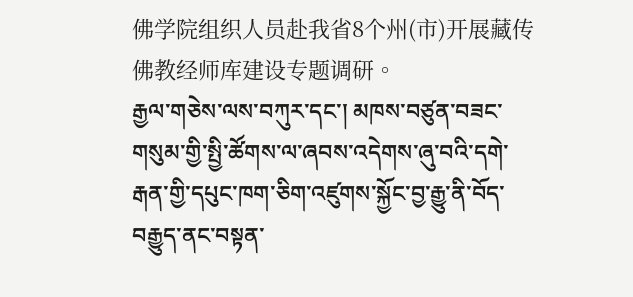佛学院组织人员赴我省8个州(市)开展藏传佛教经师库建设专题调研。
རྒྱལ་གཅེས་ལས་བཀུར་དང་། མཁས་བཙུན་བཟང་གསུམ་གྱི་སྤྱི་ཚོགས་ལ་ཞབས་འདེགས་ཞུ་བའི་དགེ་རྒན་གྱི་དཔུང་ཁག་ཅིག་འཛུགས་སྐྱོང་བྱ་རྒྱུ་ནི་བོད་བརྒྱུད་ནང་བསྟན་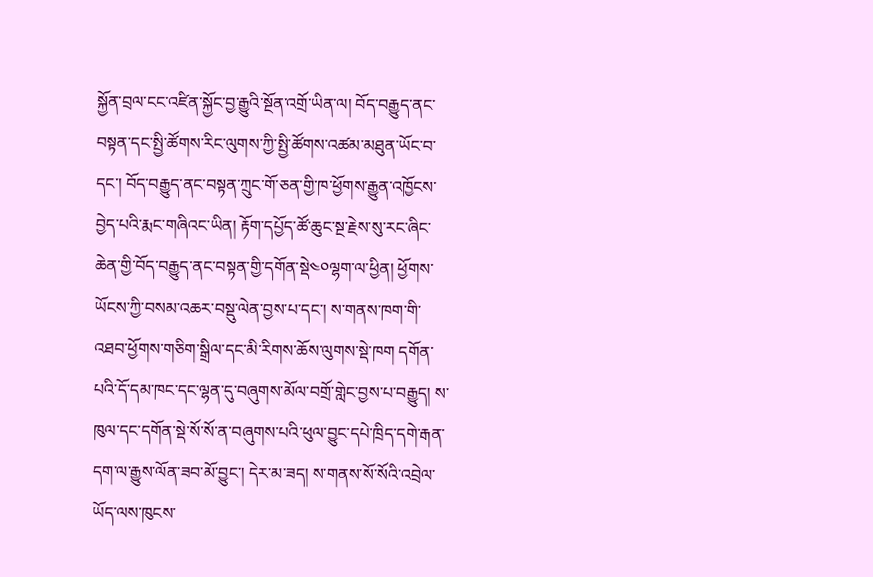སྐྱོན་བྲལ་ངང་འཛིན་སྐྱོང་བྱ་རྒྱུའི་སྔོན་འགྲོ་ཡིན་ལ། བོད་བརྒྱུད་ནང་བསྟན་དང་སྤྱི་ཚོགས་རིང་ལུགས་ཀྱི་སྤྱི་ཚོགས་འཚམ་མཐུན་ཡོང་བ་དང་། བོད་བརྒྱུད་ནང་བསྟན་ཀྲུང་གོ་ཅན་གྱི་ཁ་ཕྱོགས་རྒྱུན་འཁྱོངས་བྱེད་པའི་རྨང་གཞིའང་ཡིན། རྟོག་དཔྱོད་ཚོ་ཆུང་སྔ་རྗེས་སུ་རང་ཞིང་ཆེན་གྱི་བོད་བརྒྱུད་ནང་བསྟན་གྱི་དགོན་སྡེ༤༠ལྷག་ལ་ཕྱིན། ཕྱོགས་ཡོངས་ཀྱི་བསམ་འཆར་བསྡུ་ལེན་བྱས་པ་དང་། ས་གནས་ཁག་གི་འཐབ་ཕྱོགས་གཅིག་སྒྲིལ་དང་མི་རིགས་ཆོས་ལུགས་སྡེ་ཁག དགོན་པའི་དོ་དམ་ཁང་དང་ལྷན་དུ་བཞུགས་མོལ་བགྲོ་གླེང་བྱས་པ་བརྒྱུད། ས་ཁུལ་དང་དགོན་སྡེ་སོ་སོ་ན་བཞུགས་པའི་ཕུལ་བྱུང་དཔེ་ཁྲིད་དགེ་རྒན་དག་ལ་རྒྱུས་ལོན་ཟབ་མོ་བྱུང་། དེར་མ་ཟད། ས་གནས་སོ་སོའི་འབྲེལ་ཡོད་ལས་ཁུངས་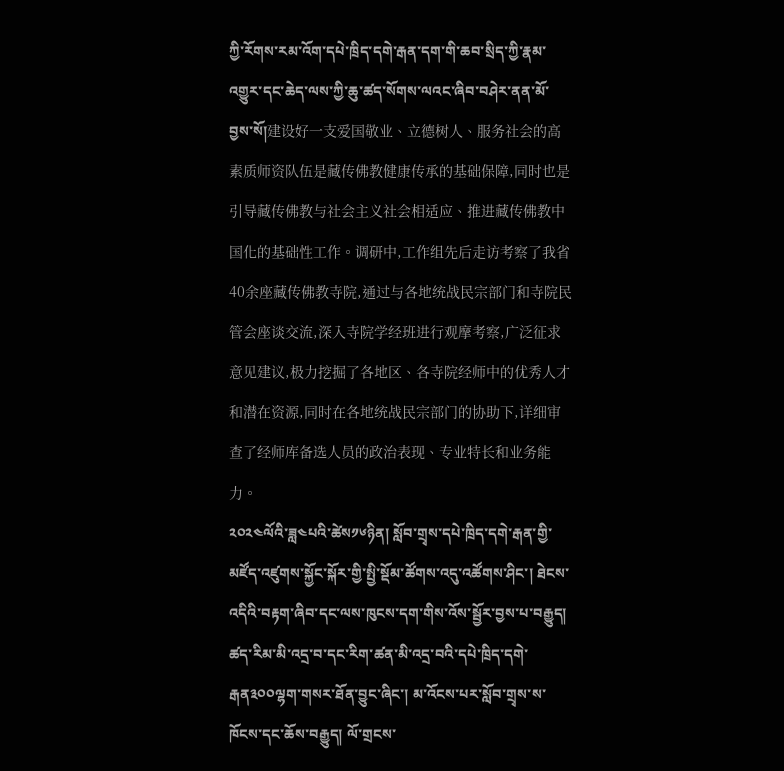ཀྱི་རོགས་རམ་འོག་དཔེ་ཁྲིད་དགེ་རྒན་དག་གི་ཆབ་སྲིད་ཀྱི་རྣམ་འགྱུར་དང་ཆེད་ལས་ཀྱི་ཆུ་ཚད་སོགས་ལའང་ཞིབ་བཤེར་ནན་མོ་བྱས་སོ།建设好一支爱国敬业、立德树人、服务社会的高素质师资队伍是藏传佛教健康传承的基础保障,同时也是引导藏传佛教与社会主义社会相适应、推进藏传佛教中国化的基础性工作。调研中,工作组先后走访考察了我省40余座藏传佛教寺院,通过与各地统战民宗部门和寺院民管会座谈交流,深入寺院学经班进行观摩考察,广泛征求意见建议,极力挖掘了各地区、各寺院经师中的优秀人才和潜在资源,同时在各地统战民宗部门的协助下,详细审查了经师库备选人员的政治表现、专业特长和业务能力。
༢༠༢༤ལོའི་ཟླ༤པའི་ཚེས༡༦ཉིན། སློབ་གྲྭས་དཔེ་ཁྲིད་དགེ་རྒན་གྱི་མཛོད་འཛུགས་སྐྱོང་སྐོར་གྱི་སྤྱི་སྡོམ་ཚོགས་འདུ་འཚོགས་ཤིང་། ཐེངས་འདིའི་བརྟག་ཞིབ་དང་ལས་ཁུངས་དག་གིས་འོས་སྦྱོར་བྱས་པ་བརྒྱུད། ཚད་རིམ་མི་འདྲ་བ་དང་རིག་ཚན་མི་འདྲ་བའི་དཔེ་ཁྲིད་དགེ་རྒན༣༠༠ལྷག་གསར་ཐོན་བྱུང་ཞིང་། མ་འོངས་པར་སློབ་གྲྭས་ས་ཁོངས་དང་ཆོས་བརྒྱུད། ལོ་གྲངས་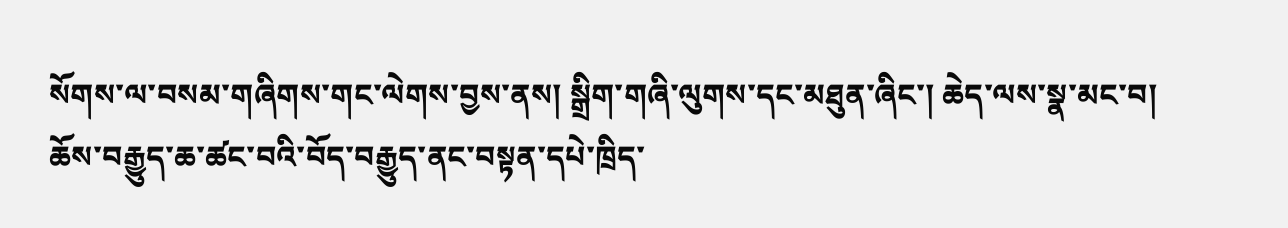སོགས་ལ་བསམ་གཞིགས་གང་ལེགས་བྱས་ནས། སྒྲིག་གཞི་ལུགས་དང་མཐུན་ཞིང་། ཆེད་ལས་སྣ་མང་བ། ཆོས་བརྒྱུད་ཆ་ཚང་བའི་བོད་བརྒྱུད་ནང་བསྟན་དཔེ་ཁྲིད་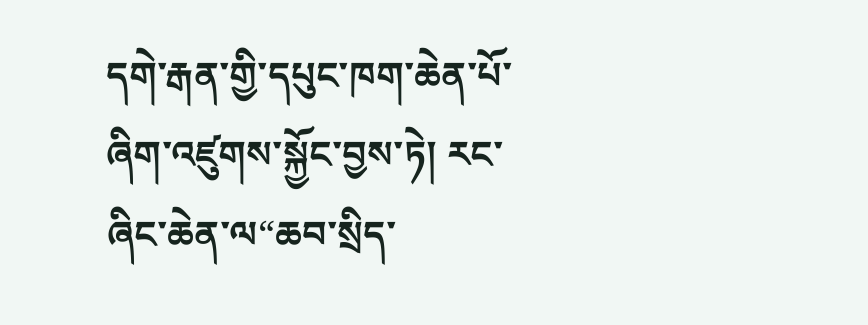དགེ་རྒན་གྱི་དཔུང་ཁག་ཆེན་པོ་ཞིག་འཛུགས་སྐྱོང་བྱས་ཏེ། རང་ཞིང་ཆེན་ལ“ཆབ་སྲིད་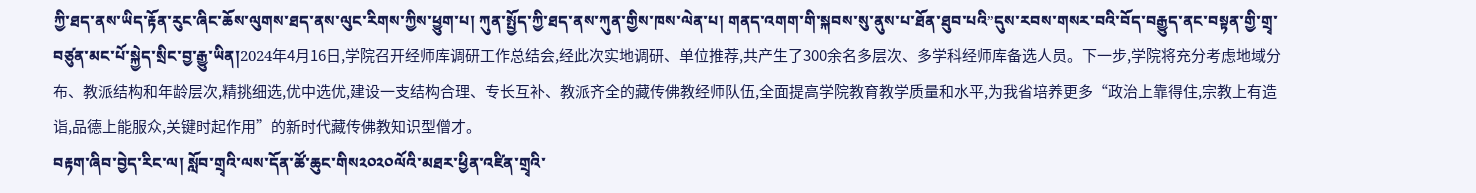ཀྱི་ཐད་ནས་ཡིད་རྟོན་རུང་ཞིང་ཆོས་ལུགས་ཐད་ནས་ལུང་རིགས་ཀྱིས་ཕྱུག་པ། ཀུན་སྤྱོད་ཀྱི་ཐད་ནས་ཀུན་གྱིས་ཁས་ལེན་པ། གནད་འགག་གི་སྐབས་སུ་ནུས་པ་ཐོན་ཐུབ་པའི”དུས་རབས་གསར་བའི་བོད་བརྒྱུད་ནང་བསྟན་གྱི་གྲྭ་བཙུན་མང་པོ་སྐྱེད་སྲིང་བྱ་རྒྱུ་ཡིན།2024年4月16日,学院召开经师库调研工作总结会,经此次实地调研、单位推荐,共产生了300余名多层次、多学科经师库备选人员。下一步,学院将充分考虑地域分布、教派结构和年龄层次,精挑细选,优中选优,建设一支结构合理、专长互补、教派齐全的藏传佛教经师队伍,全面提高学院教育教学质量和水平,为我省培养更多“政治上靠得住,宗教上有造诣,品德上能服众,关键时起作用”的新时代藏传佛教知识型僧才。
བརྟག་ཞིབ་བྱེད་རིང་ལ། སློབ་གྲྭའི་ལས་དོན་ཚོ་ཆུང་གིས༢༠༢༠ལོའི་མཐར་ཕྱིན་འཛིན་གྲྭའི་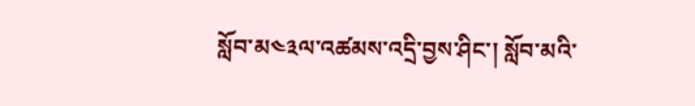སློབ་མ༤༣ལ་འཚམས་འདྲི་བྱས་ཤིང་། སློབ་མའི་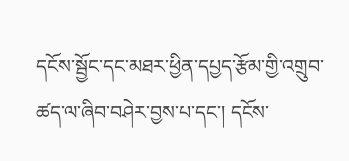དངོས་སྦྱོང་དང་མཐར་ཕྱིན་དཔྱད་རྩོམ་གྱི་འགྲུབ་ཚད་ལ་ཞིབ་བཤེར་བྱས་པ་དང་། དངོས་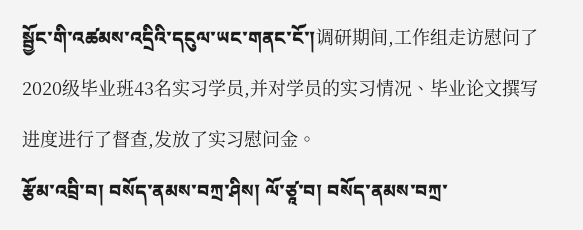སྦྱོང་གི་འཚམས་འདྲིའི་དངུལ་ཡང་གནང་ངོ་།调研期间,工作组走访慰问了2020级毕业班43名实习学员,并对学员的实习情况、毕业论文撰写进度进行了督查,发放了实习慰问金。
རྩོམ་འབྲི་བ། བསོད་ནམས་བཀྲ་ཤིས། ལོ་ཙཱ་བ། བསོད་ནམས་བཀྲ་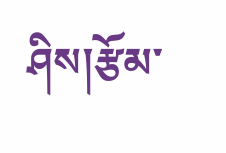ཤིས།རྩོམ་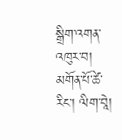སྒྲིག་འགན་འཁུར་བ། མགོན་པོ་ཚེ་རིང་། ལིག་བཱེ།